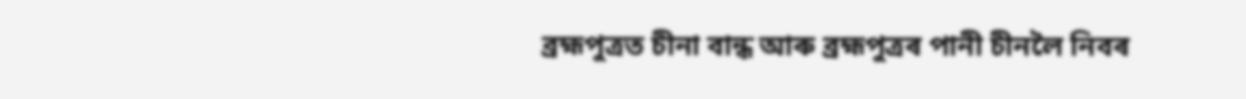ব্রহ্মপুত্রত চীনা বান্ধ আৰু ব্ৰহ্মপুত্ৰৰ পানী চীনলৈ নিবৰ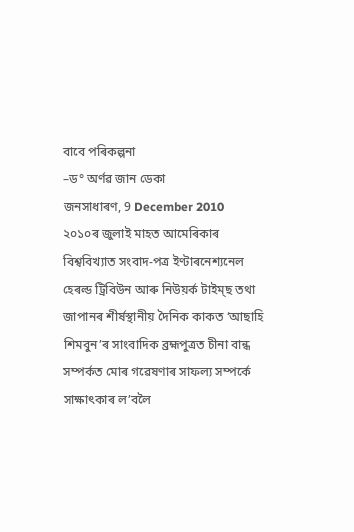বাবে পৰিকল্পনা
–ড° অৰ্ণৱ জান ডেকা
জনসাধাৰণ, 9 December 2010
২০১০ৰ জুলাই মাহত আমেৰিকাৰ বিশ্ববিখ্যাত সংবাদ-পত্ৰ ইণ্টাৰনেশ্যনেল হেৰল্ড ট্রিবিউন আৰু নিউয়র্ক টাইম্ছ তথা জাপানৰ শীর্ষস্থানীয় দৈনিক কাকত ‘আছাহি শিমবুন’ৰ সাংবাদিক ব্ৰহ্মপুত্ৰত চীনা বান্ধ সম্পৰ্কত মোৰ গৱেষণাৰ সাফল্য সম্পৰ্কে সাক্ষাৎকাৰ ল’বলৈ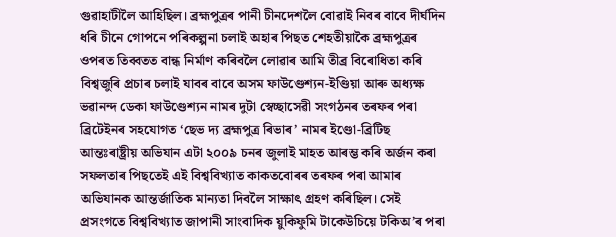গুৱাহাটীলৈ আহিছিল। ব্ৰহ্মপুত্ৰৰ পানী চীনদেশলৈ বোৱাই নিবৰ বাবে দীৰ্ঘদিন ধৰি চীনে গোপনে পৰিকল্পনা চলাই অহাৰ পিছত শেহতীয়াকৈ ব্ৰহ্মপুত্ৰৰ ওপৰত তিব্বতত বান্ধ নিৰ্মাণ কৰিবলৈ লোৱাৰ আমি তীব্ৰ বিৰোধিতা কৰি বিশ্বজুৰি প্ৰচাৰ চলাই যাবৰ বাবে অসম ফাউণ্ডেশ্যন-ইণ্ডিয়া আৰু অধ্যক্ষ ভৱানন্দ ডেকা ফাউণ্ডেশ্যন নামৰ দুটা স্বেচ্ছাসেৱী সংগঠনৰ তৰফৰ পৰা ব্ৰিটেইনৰ সহযোগত ‘ছেভ দ্য ব্ৰহ্মপুত্ৰ ৰিভাৰ’ নামৰ ইণ্ডো-ব্ৰিটিছ আন্তঃৰাষ্ট্রীয় অভিযান এটা ২০০৯ চনৰ জুলাই মাহত আৰম্ভ কৰি অৰ্জন কৰা সফলতাৰ পিছতেই এই বিশ্ববিখ্যাত কাকতবোৰৰ তৰফৰ পৰা আমাৰ অভিযানক আন্তর্জাতিক মান্যতা দিবলৈ সাক্ষাৎ গ্রহণ কৰিছিল। সেই প্রসংগতে বিশ্ববিখ্যাত জাপানী সাংবাদিক য়ুকিফুমি টাকেউচিয়ে টকিঅ’ৰ পৰা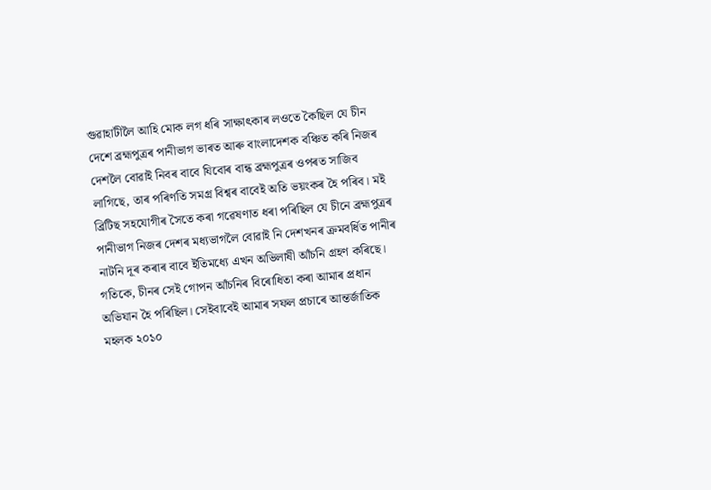গুৱাহাটীলৈ আহি মোক লগ ধৰি সাক্ষাৎকাৰ লওতে কৈছিল যে চীন দেশে ব্ৰহ্মপুত্ৰৰ পানীভাগ ভাৰত আৰু বাংলাদেশক বঞ্চিত কৰি নিজৰ দেশলৈ বোৱাই নিবৰ বাবে যিবোৰ বান্ধ ব্ৰহ্মপুত্ৰৰ ওপৰত সাজিব লাগিছে, তাৰ পৰিণতি সমগ্ৰ বিশ্বৰ বাবেই অতি ভয়ংকৰ হৈ পৰিব। মই ব্ৰিটিছ সহযোগীৰ সৈতে কৰা গৱেষণাত ধৰা পৰিছিল যে চীনে ব্ৰহ্মপুত্ৰৰ পানীভাগ নিজৰ দেশৰ মধ্যভাগলৈ বোৱাই নি দেশখনৰ ক্রমবর্ধিত পানীৰ নাটনি দূৰ কৰাৰ বাবে ইতিমধ্যে এখন অভিলাষী আঁচনি গ্ৰহণ কৰিছে। গতিকে, চীনৰ সেই গোপন আঁচনিৰ বিৰোধিতা কৰা আমাৰ প্ৰধান অভিযান হৈ পৰিছিল। সেইবাবেই আমাৰ সফল প্ৰচাৰে আন্তৰ্জাতিক মহলক ২০১০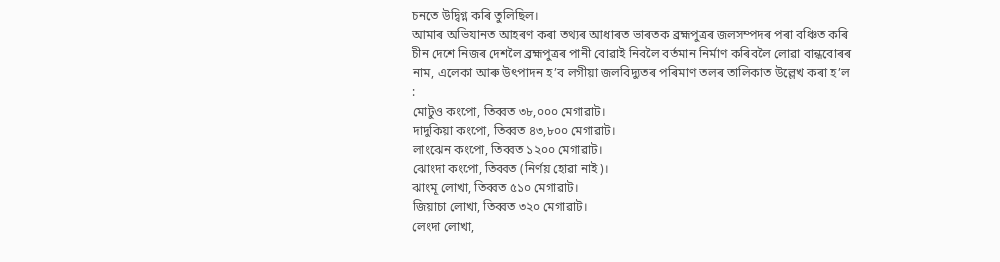চনতে উদ্বিগ্ন কৰি তুলিছিল।
আমাৰ অভিযানত আহৰণ কৰা তথ্যৰ আধাৰত ভাৰতক ব্ৰহ্মপুত্ৰৰ জলসম্পদৰ পৰা বঞ্চিত কৰি চীন দেশে নিজৰ দেশলৈ ব্ৰহ্মপুত্ৰৰ পানী বোৱাই নিবলৈ বর্তমান নির্মাণ কৰিবলৈ লোৱা বান্ধবোৰৰ নাম, এলেকা আৰু উৎপাদন হ’ব লগীয়া জলবিদ্যুতৰ পৰিমাণ তলৰ তালিকাত উল্লেখ কৰা হ’ল :
মোটুও কংপো, তিব্বত ৩৮,০০০ মেগাৱাট।
দাদুকিয়া কংপো, তিব্বত ৪৩,৮০০ মেগাৱাট।
লাংঝেন কংপো, তিব্বত ১২০০ মেগাৱাট।
ঝোংদা কংপো, তিব্বত (নির্ণয় হোৱা নাই)।
ঝাংমূ লোখা, তিব্বত ৫১০ মেগাৱাট।
জিয়াচা লোখা, তিব্বত ৩২০ মেগাৱাট।
লেংদা লোখা,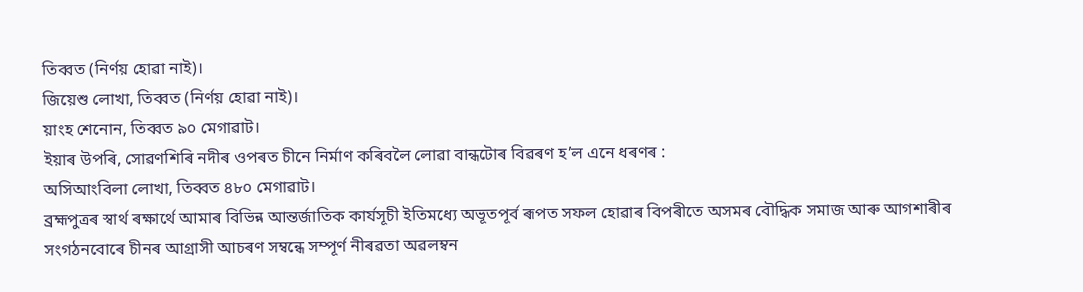তিব্বত (নির্ণয় হোৱা নাই)।
জিয়েশু লোখা, তিব্বত (নির্ণয় হোৱা নাই)।
য়াংহ শেনোন, তিব্বত ৯০ মেগাৱাট।
ইয়াৰ উপৰি, সোৱণশিৰি নদীৰ ওপৰত চীনে নির্মাণ কৰিবলৈ লোৱা বান্ধটোৰ বিৱৰণ হ’ল এনে ধৰণৰ :
অসিআংবিলা লোখা, তিব্বত ৪৮০ মেগাৱাট।
ব্ৰহ্মপুত্ৰৰ স্বাৰ্থ ৰক্ষাৰ্থে আমাৰ বিভিন্ন আন্তর্জাতিক কার্যসূচী ইতিমধ্যে অভূতপূৰ্ব ৰূপত সফল হোৱাৰ বিপৰীতে অসমৰ বৌদ্ধিক সমাজ আৰু আগশাৰীৰ সংগঠনবোৰে চীনৰ আগ্রাসী আচৰণ সম্বন্ধে সম্পূর্ণ নীৰৱতা অৱলম্বন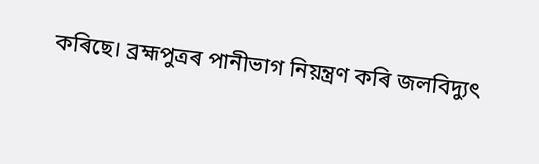কৰিছে। ব্ৰহ্মপুত্ৰৰ পানীভাগ নিয়ন্ত্রণ কৰি জলবিদ্যুৎ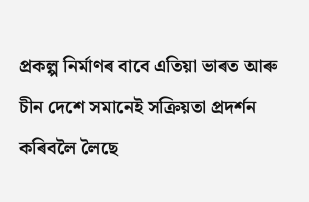প্রকল্প নিৰ্মাণৰ বাবে এতিয়া ভাৰত আৰু চীন দেশে সমানেই সক্রিয়তা প্ৰদৰ্শন কৰিবলৈ লৈছে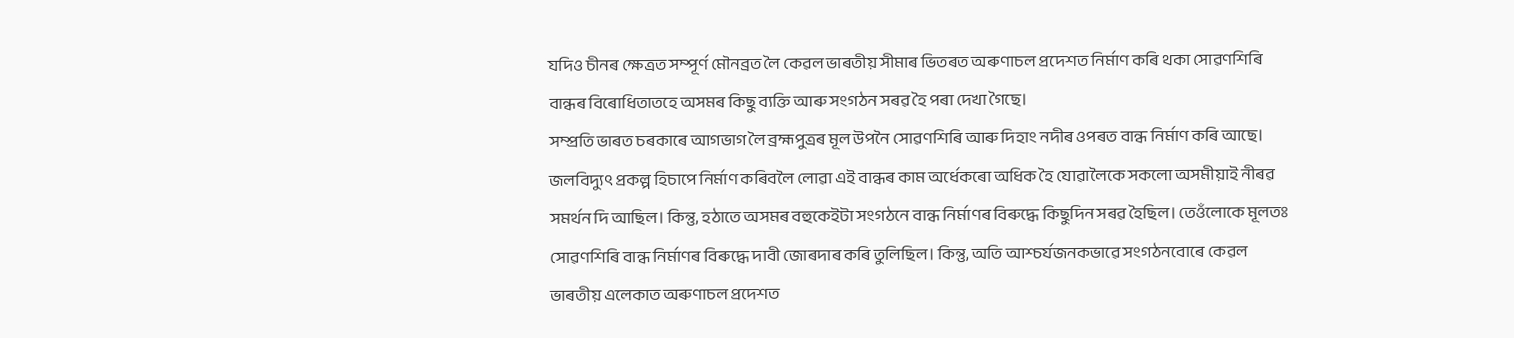যদিও চীনৰ ক্ষেত্ৰত সম্পূৰ্ণ মৌনব্ৰত লৈ কেৱল ভাৰতীয় সীমাৰ ভিতৰত অৰুণাচল প্ৰদেশত নিৰ্মাণ কৰি থকা সোৱণশিৰি বান্ধৰ বিৰোধিতাতহে অসমৰ কিছু ব্যক্তি আৰু সংগঠন সৰৱ হৈ পৰা দেখা গৈছে।
সম্প্রতি ভাৰত চৰকাৰে আগভাগ লৈ ব্ৰহ্মপুত্ৰৰ মূল উপনৈ সোৱণশিৰি আৰু দিহাং নদীৰ ওপৰত বান্ধ নিৰ্মাণ কৰি আছে। জলবিদ্যুৎ প্রকল্প হিচাপে নিৰ্মাণ কৰিবলৈ লোৱা এই বান্ধৰ কাম অর্ধেকৰো অধিক হৈ যোৱালৈকে সকলো অসমীয়াই নীৰৱ সমৰ্থন দি আছিল। কিন্তু, হঠাতে অসমৰ বহুকেইটা সংগঠনে বান্ধ নিৰ্মাণৰ বিৰুদ্ধে কিছুদিন সৰৱ হৈছিল। তেওঁলোকে মূলতঃ সোৱণশিৰি বান্ধ নিৰ্মাণৰ বিৰুদ্ধে দাবী জোৰদাৰ কৰি তুলিছিল। কিন্তু, অতি আশ্চর্যজনকভাৱে সংগঠনবোৰে কেৱল ভাৰতীয় এলেকাত অৰুণাচল প্ৰদেশত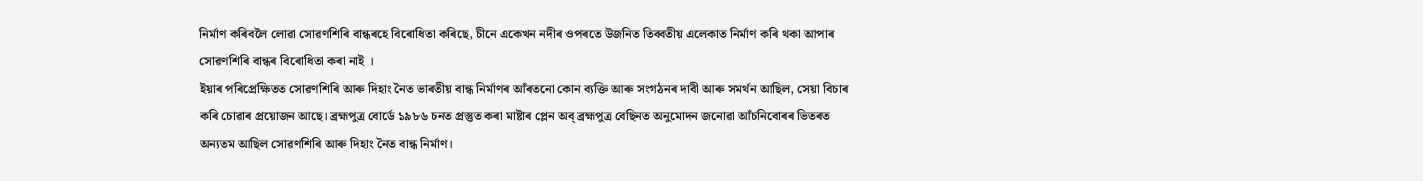নিৰ্মাণ কৰিবলৈ লোৱা সোৱণশিৰি বান্ধৰহে বিৰোধিতা কৰিছে, চীনে একেখন নদীৰ ওপৰতে উজনিত তিব্বতীয় এলেকাত নিৰ্মাণ কৰি থকা আপাৰ সোৱণশিৰি বান্ধৰ বিৰোধিতা কৰা নাই ।
ইয়াৰ পৰিপ্ৰেক্ষিতত সোৱণশিৰি আৰু দিহাং নৈত ভাৰতীয় বান্ধ নিৰ্মাণৰ আঁৰতনো কোন ব্যক্তি আৰু সংগঠনৰ দাবী আৰু সমৰ্থন আছিল, সেয়া বিচাৰ কৰি চোৱাৰ প্ৰয়োজন আছে। ব্ৰহ্মপুত্র বোর্ডে ১৯৮৬ চনত প্রস্তুত কৰা মাষ্টাৰ প্লেন অব্ ব্ৰহ্মপুত্ৰ বেছিনত অনুমোদন জনোৱা আঁচনিবোৰৰ ভিতৰত অন্যতম আছিল সোৱণশিৰি আৰু দিহাং নৈত বান্ধ নিৰ্মাণ।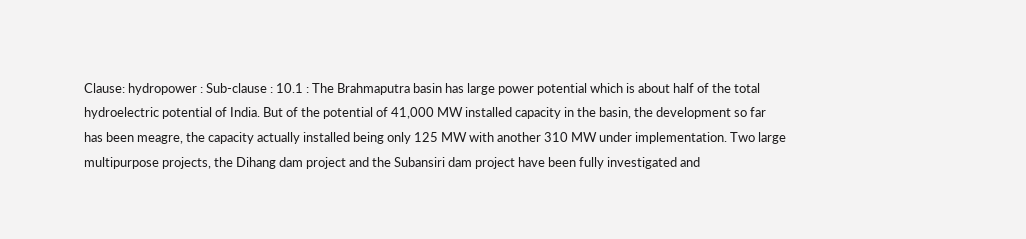Clause: hydropower : Sub-clause : 10.1 : The Brahmaputra basin has large power potential which is about half of the total hydroelectric potential of India. But of the potential of 41,000 MW installed capacity in the basin, the development so far has been meagre, the capacity actually installed being only 125 MW with another 310 MW under implementation. Two large multipurpose projects, the Dihang dam project and the Subansiri dam project have been fully investigated and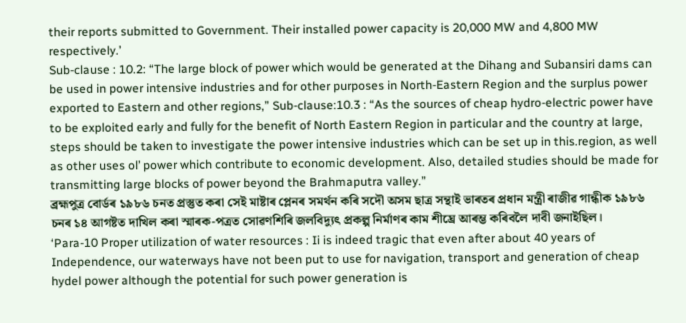their reports submitted to Government. Their installed power capacity is 20,000 MW and 4,800 MW respectively.’
Sub-clause : 10.2: “The large block of power which would be generated at the Dihang and Subansiri dams can be used in power intensive industries and for other purposes in North-Eastern Region and the surplus power exported to Eastern and other regions,” Sub-clause:10.3 : “As the sources of cheap hydro-electric power have to be exploited early and fully for the benefit of North Eastern Region in particular and the country at large, steps should be taken to investigate the power intensive industries which can be set up in this.region, as well as other uses ol’ power which contribute to economic development. Also, detailed studies should be made for transmitting large blocks of power beyond the Brahmaputra valley.”
ব্ৰহ্মপুত্ৰ বোৰ্ডৰ ১৯৮৬ চনত প্ৰস্তুত কৰা সেই মাষ্টাৰ প্লেনৰ সমৰ্থন কৰি সদৌ অসম ছাত্ৰ সন্থাই ভাৰতৰ প্ৰধান মন্ত্ৰী ৰাজীৱ গান্ধীক ১৯৮৬ চনৰ ১৪ আগষ্টত দাখিল কৰা স্মাৰক-পত্ৰত সোৱণশিৰি জলবিদ্যুৎ প্রকল্প নিৰ্মাণৰ কাম শীঘ্ৰে আৰম্ভ কৰিবলৈ দাবী জনাইছিল।
‘Para-10 Proper utilization of water resources : Ii is indeed tragic that even after about 40 years of Independence, our waterways have not been put to use for navigation, transport and generation of cheap hydel power although the potential for such power generation is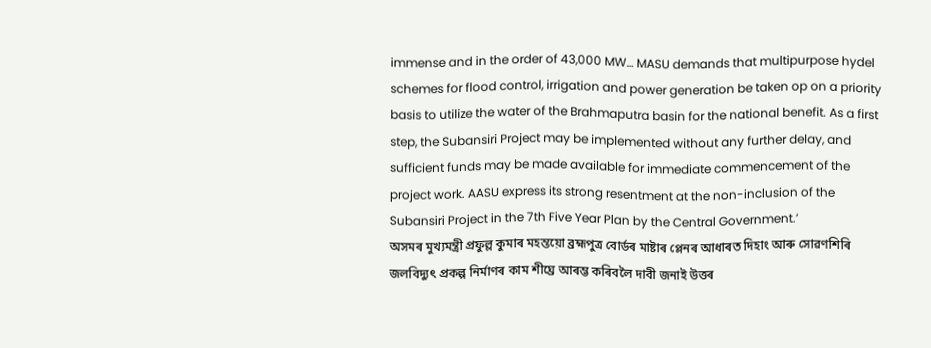immense and in the order of 43,000 MW… MASU demands that multipurpose hydel schemes for flood control, irrigation and power generation be taken op on a priority basis to utilize the water of the Brahmaputra basin for the national benefit. As a first step, the Subansiri Project may be implemented without any further delay, and sufficient funds may be made available for immediate commencement of the project work. AASU express its strong resentment at the non-inclusion of the Subansiri Project in the 7th Five Year Plan by the Central Government.’
অসমৰ মুখ্যমন্ত্ৰী প্ৰফুল্ল কুমাৰ মহন্তয়ো ব্ৰহ্মপুত্র বোৰ্ডৰ মাষ্টাৰ প্লেনৰ আধাৰত দিহাং আৰু সোৱণশিৰি জলবিদ্যুৎ প্রকল্প নিৰ্মাণৰ কাম শীঘ্ৰে আৰম্ভ কৰিবলৈ দাবী জনাই উত্তৰ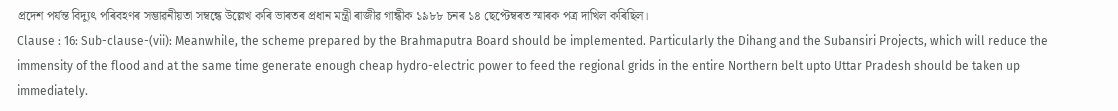প্ৰদেশ পর্যন্ত বিদ্যুৎ পৰিবহণৰ সম্ভাৱনীয়তা সম্বন্ধে উল্লেখ কৰি ভাৰতৰ প্ৰধান মন্ত্ৰী ৰাজীৱ গান্ধীক ১৯৮৮ চনৰ ১৪ ছেপ্টেম্বৰত স্মাৰক পত্ৰ দাখিল কৰিছিল।
Clause : 16: Sub-clause-(vii): Meanwhile, the scheme prepared by the Brahmaputra Board should be implemented. Particularly the Dihang and the Subansiri Projects, which will reduce the immensity of the flood and at the same time generate enough cheap hydro-electric power to feed the regional grids in the entire Northern belt upto Uttar Pradesh should be taken up immediately.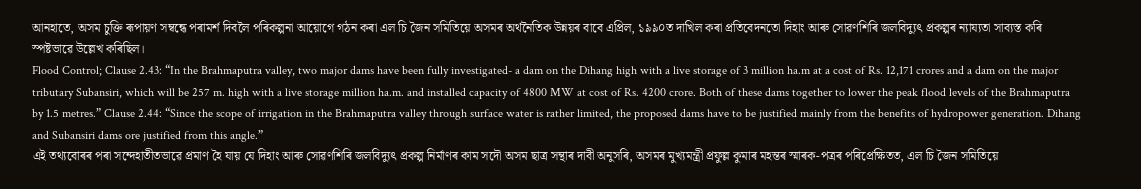আনহাতে, অসম চুক্তি ৰূপায়ণ সম্বন্ধে পৰামর্শ দিবলৈ পৰিকল্পনা আয়োগে গঠন কৰা এল চি জৈন সমিতিয়ে অসমৰ অৰ্থনৈতিক উন্নয়ৰ বাবে এপ্রিল, ১৯৯০ত দাখিল কৰা প্রতিবেদনতো দিহাং আৰু সোৱণশিৰি জলবিদ্যুৎ প্রকল্পৰ ন্যায্যতা সাব্যস্ত কৰি স্পষ্টভাৱে উল্লেখ কৰিছিল।
Flood Control; Clause 2.43: “In the Brahmaputra valley, two major dams have been fully investigated- a dam on the Dihang high with a live storage of 3 million ha.m at a cost of Rs. 12,171 crores and a dam on the major tributary Subansiri, which will be 257 m. high with a live storage million ha.m. and installed capacity of 4800 MW at cost of Rs. 4200 crore. Both of these dams together to lower the peak flood levels of the Brahmaputra by 1.5 metres.” Clause 2.44: “Since the scope of irrigation in the Brahmaputra valley through surface water is rather limited, the proposed dams have to be justified mainly from the benefits of hydropower generation. Dihang and Subansiri dams ore justified from this angle.”
এই তথ্যবোৰৰ পৰা সন্দেহাতীতভাৱে প্ৰমাণ হৈ যায় যে দিহাং আৰু সোৱণশিৰি জলবিদ্যুৎ প্রকল্প নিৰ্মাণৰ কাম সদৌ অসম ছাত্ৰ সন্থাৰ দাবী অনুসৰি, অসমৰ মুখ্যমন্ত্ৰী প্ৰফুল্ল কুমাৰ মহন্তৰ স্মাৰক-পত্ৰৰ পৰিপ্ৰেক্ষিতত, এল চি জৈন সমিতিয়ে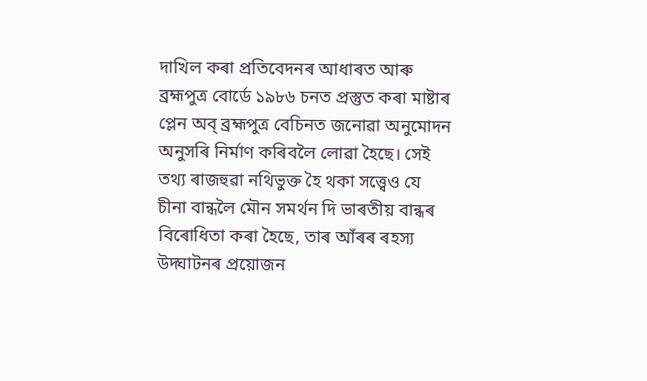দাখিল কৰা প্ৰতিবেদনৰ আধাৰত আৰু ব্ৰহ্মপুত্ৰ বোর্ডে ১৯৮৬ চনত প্ৰস্তুত কৰা মাষ্টাৰ প্লেন অব্ ব্ৰহ্মপুত্ৰ বেচিনত জনোৱা অনুমোদন অনুসৰি নিৰ্মাণ কৰিবলৈ লোৱা হৈছে। সেই তথ্য ৰাজহুৱা নথিভুক্ত হৈ থকা সত্ত্বেও যে চীনা বান্ধলৈ মৌন সমর্থন দি ভাৰতীয় বান্ধৰ বিৰোধিতা কৰা হৈছে, তাৰ আঁৰৰ ৰহস্য উদ্ঘাটনৰ প্ৰয়োজন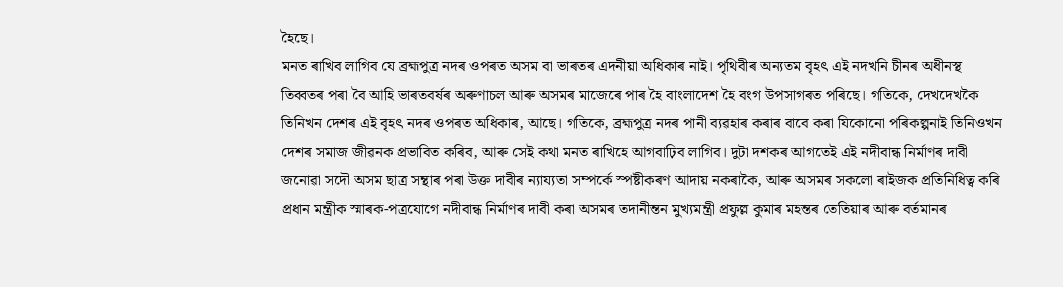হৈছে।
মনত ৰাখিব লাগিব যে ব্ৰহ্মপুত্ৰ নদৰ ওপৰত অসম বা ভাৰতৰ এদনীয়া অধিকাৰ নাই। পৃথিবীৰ অন্যতম বৃহৎ এই নদখনি চীনৰ অধীনস্থ তিব্বতৰ পৰা বৈ আহি ভাৰতবৰ্ষৰ অৰুণাচল আৰু অসমৰ মাজেৰে পাৰ হৈ বাংলাদেশ হৈ বংগ উপসাগৰত পৰিছে। গতিকে, দেখদেখকৈ তিনিখন দেশৰ এই বৃহৎ নদৰ ওপৰত অধিকাৰ, আছে। গতিকে, ব্ৰহ্মপুত্ৰ নদৰ পানী ব্যৱহাৰ কৰাৰ বাবে কৰা যিকোনো পৰিকল্পনাই তিনিওখন দেশৰ সমাজ জীৱনক প্রভাবিত কৰিব, আৰু সেই কথা মনত ৰাখিহে আগবাঢ়িব লাগিব। দুটা দশকৰ আগতেই এই নদীবান্ধ নিৰ্মাণৰ দাবী জনোৱা সদৌ অসম ছাত্ৰ সন্থাৰ পৰা উক্ত দাবীৰ ন্যায্যতা সম্পর্কে স্পষ্টীকৰণ আদায় নকৰাকৈ, আৰু অসমৰ সকলো ৰাইজক প্ৰতিনিধিত্ব কৰি প্ৰধান মন্ত্ৰীক স্মাৰক-পত্রযোগে নদীবান্ধ নিৰ্মাণৰ দাবী কৰা অসমৰ তদানীন্তন মুখ্যমন্ত্ৰী প্ৰফুল্ল কুমাৰ মহন্তৰ তেতিয়াৰ আৰু বর্তমানৰ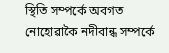স্থিতি সম্পর্কে অবগত নোহোৱাকৈ নদীবান্ধ সম্পর্কে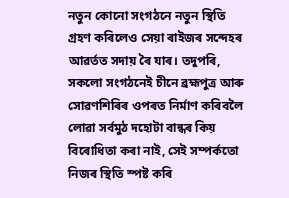নতুন কোনো সংগঠনে নতুন স্থিতি গ্ৰহণ কৰিলেও সেয়া ৰাইজৰ সন্দেহৰ আৱৰ্তত সদায় ৰৈ যাৰ। তদুপৰি, সকলো সংগঠনেই চীনে ব্ৰহ্মপুত্ৰ আৰু সোৱণশিৰিৰ ওপৰত নিৰ্মাণ কৰিবলৈ লোৱা সৰ্বমুঠ দহোটা বান্ধৰ কিয় বিৰোধিতা কৰা নাই, সেই সম্পর্কতো নিজৰ স্থিতি স্পষ্ট কৰি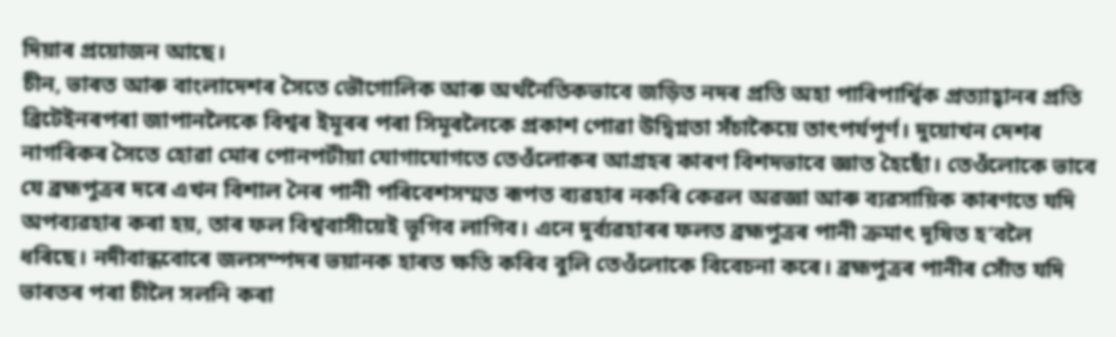দিয়াৰ প্ৰয়োজন আছে।
চীন, ভাৰত আৰু বাংলাদেশৰ সৈতে ভৌগোলিক আৰু অর্থনৈতিকভাবে জড়িত নদৰ প্ৰতি অহা পাৰিপার্শ্বিক প্ৰত্যাহ্বানৰ প্ৰতি ব্ৰিটেইনৰপৰা জাপানলৈকে বিশ্বৰ ইমূৰৰ পৰা সিমূৰলৈকে প্রকাশ পোৱা উদ্বিগ্নতা সঁচাকৈয়ে তাৎপর্যপূর্ণ। দুয়োখন দেশৰ নাগৰিকৰ সৈতে হোৱা মোৰ পোনপটীয়া যোগাযোগতে তেওঁলোকৰ আগ্ৰহৰ কাৰণ বিশদভাবে জ্ঞাত হৈছোঁ। তেওঁলোকে ভাবে যে ব্ৰহ্মপুত্রৰ দৰে এখন বিশাল নৈৰ পানী পৰিবেশসম্মত ৰূপত ব্যৱহাৰ নকৰি কেৱল অৱজ্ঞা আৰু ব্যৱসায়িক কাৰণতে যদি অপব্যৱহাৰ কৰা হয়, তাৰ ফল বিশ্ববাসীয়েই ভূগিব লাগিব। এনে দুর্ব্যৱহাৰৰ ফলত ব্ৰহ্মপুত্ৰৰ পানী ক্রমাৎ দূষিত হ’বলৈ ধৰিছে। নদীবান্ধবোৰে জলসম্পদৰ ভয়ানক হাৰত ক্ষতি কৰিব বুলি তেওঁলোকে বিবেচনা কৰে। ব্ৰহ্মপুত্ৰৰ পানীৰ সোঁত যদি ভাৰতৰ পৰা চীলৈ সলনি কৰা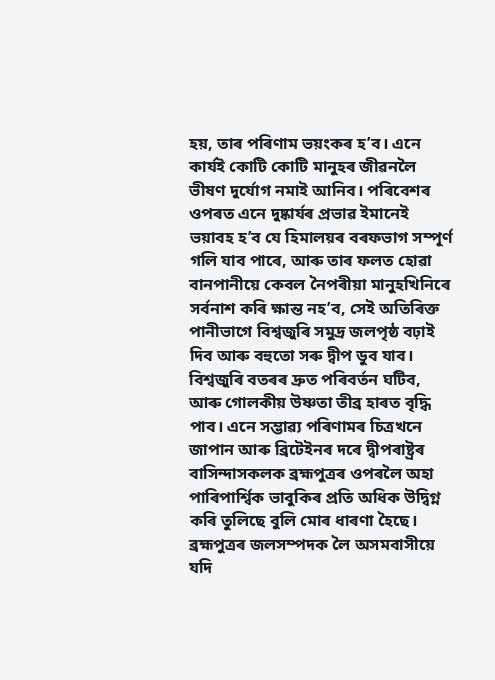হয়, তাৰ পৰিণাম ভয়ংকৰ হ’ব। এনে কার্যই কোটি কোটি মানুহৰ জীৱনলৈ ভীষণ দুর্যোগ নমাই আনিব। পৰিবেশৰ ওপৰত এনে দুষ্কাৰ্যৰ প্রভাৱ ইমানেই ভয়াবহ হ’ব যে হিমালয়ৰ বৰফভাগ সম্পূর্ণ গলি যাব পাৰে, আৰু তাৰ ফলত হোৱা বানপানীয়ে কেবল নৈপৰীয়া মানুহখিনিৰে সর্বনাশ কৰি ক্ষান্ত নহ’ব, সেই অতিৰিক্ত পানীভাগে বিশ্বজুৰি সমুদ্ৰ জলপৃষ্ঠ বঢ়াই দিব আৰু বহুতো সৰু দ্বীপ ডুব যাব। বিশ্বজুৰি বতৰৰ দ্রুত পৰিবৰ্তন ঘটিব, আৰু গোলকীয় উষ্ণতা তীব্র হাৰত বৃদ্ধি পাব। এনে সম্ভাৱ্য পৰিণামৰ চিত্ৰখনে জাপান আৰু ব্ৰিটেইনৰ দৰে দ্বীপৰাষ্ট্ৰৰ বাসিন্দাসকলক ব্ৰহ্মপুত্ৰৰ ওপৰলৈ অহা পাৰিপার্শ্বিক ভাবুকিৰ প্রতি অধিক উদ্বিগ্ন কৰি তুলিছে বুলি মোৰ ধাৰণা হৈছে।
ব্ৰহ্মপুত্ৰৰ জলসম্পদক লৈ অসমবাসীয়ে যদি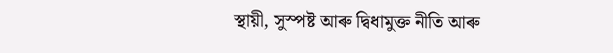স্থায়ী, সুস্পষ্ট আৰু দ্বিধামুক্ত নীতি আৰু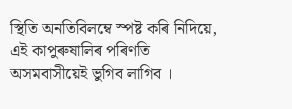স্থিতি অনতিবিলম্বে স্পষ্ট কৰি নিদিয়ে, এই কাপুৰুষালিৰ পৰিণতি অসমবাসীয়েই ভুগিব লাগিব ।